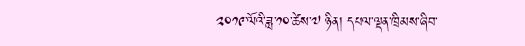༢༠༡༩་ལོའི་ཟླ་༡༠་ཚེས་༧ ཉིན། དཔལ་ལྡན་ཁྲིམས་ཞིབ་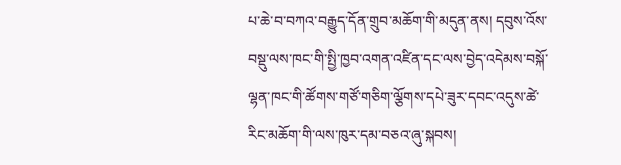པ་ཆེ་བ་བཀའ་བརྒྱུད་དོན་གྲུབ་མཆོག་གི་མདུན་ནས། དབུས་འོས་བསྡུ་ལས་ཁང་གི་སྤྱི་ཁྱབ་འགན་འཛིན་དང་ལས་བྱེད་འདེམས་བསྐོ་ལྷན་ཁང་གི་ཚོགས་གཙོ་གཅིག་ལྕོགས་དཔེ་ཟུར་དབང་འདུས་ཚེ་རིང་མཆོག་གི་ལས་ཁུར་དམ་བཅའ་ཞུ་སྐབས།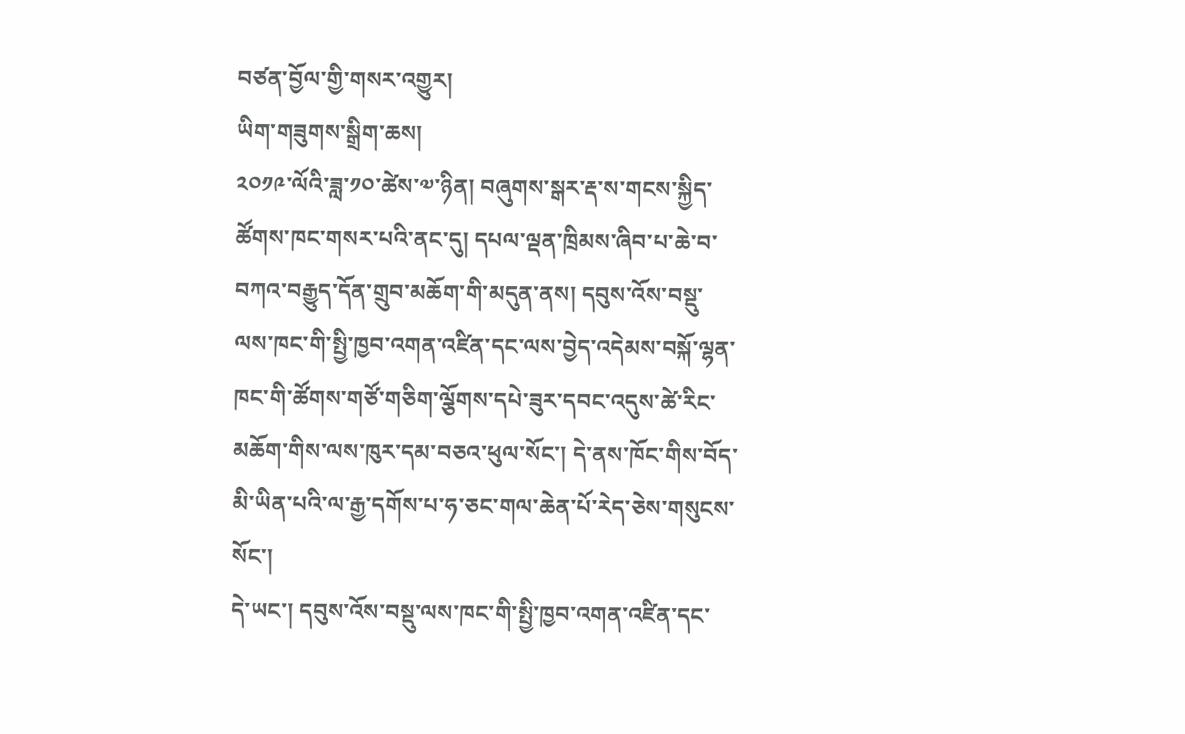བཙན་བྱོལ་གྱི་གསར་འགྱུར།
ཡིག་གཟུགས་སྒྲིག་ཆས།
༢༠༡༩་ལོའི་ཟླ་༡༠་ཚེས་༧་ཉིན། བཞུགས་སྒར་རྡ་ས་གངས་སྐྱིད་ཚོགས་ཁང་གསར་པའི་ནང་དུ། དཔལ་ལྡན་ཁྲིམས་ཞིབ་པ་ཆེ་བ་བཀའ་བརྒྱུད་དོན་གྲུབ་མཆོག་གི་མདུན་ནས། དབུས་འོས་བསྡུ་ལས་ཁང་གི་སྤྱི་ཁྱབ་འགན་འཛིན་དང་ལས་བྱེད་འདེམས་བསྐོ་ལྷན་ཁང་གི་ཚོགས་གཙོ་གཅིག་ལྕོགས་དཔེ་ཟུར་དབང་འདུས་ཚེ་རིང་མཆོག་གིས་ལས་ཁུར་དམ་བཅའ་ཕུལ་སོང་། དེ་ནས་ཁོང་གིས་བོད་མི་ཡིན་པའི་ལ་རྒྱ་དགོས་པ་ཧ་ཅང་གལ་ཆེན་པོ་རེད་ཅེས་གསུངས་སོང་།
དེ་ཡང་། དབུས་འོས་བསྡུ་ལས་ཁང་གི་སྤྱི་ཁྱབ་འགན་འཛིན་དང་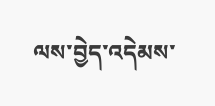ལས་བྱེད་འདེམས་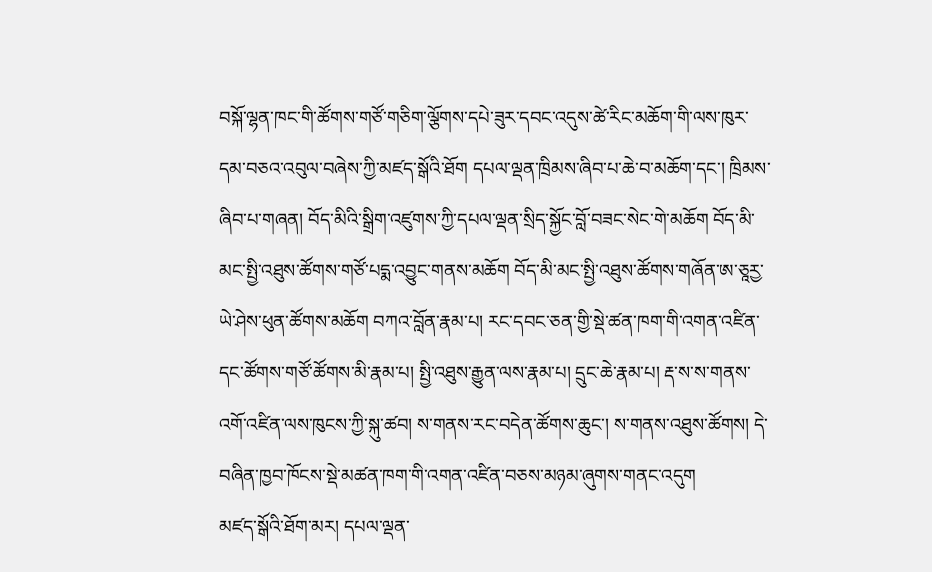བསྐོ་ལྷན་ཁང་གི་ཚོགས་གཙོ་གཅིག་ལྕོགས་དཔེ་ཟུར་དབང་འདུས་ཚེ་རིང་མཆོག་གི་ལས་ཁུར་དམ་བཅའ་འབུལ་བཞེས་ཀྱི་མཛད་སྒོའི་ཐོག དཔལ་ལྡན་ཁྲིམས་ཞིབ་པ་ཆེ་བ་མཆོག་དང་། ཁྲིམས་ཞིབ་པ་གཞན། བོད་མིའི་སྒྲིག་འཛུགས་ཀྱི་དཔལ་ལྡན་སྲིད་སྐྱོང་བློ་བཟང་སེང་གེ་མཆོག བོད་མི་མང་སྤྱི་འཐུས་ཚོགས་གཙོ་པདྨ་འབྱུང་གནས་མཆོག བོད་མི་མང་སྤྱི་འཐུས་ཚོགས་གཞོན་ཨ་ཅཱརྱ་ཡེ་ཤེས་ཕུན་ཚོགས་མཆོག བཀའ་བློན་རྣམ་པ། རང་དབང་ཅན་གྱི་སྡེ་ཚན་ཁག་གི་འགན་འཛིན་དང་ཚོགས་གཙོ་ཚོགས་མི་རྣམ་པ། སྤྱི་འཐུས་རྒྱུན་ལས་རྣམ་པ། དྲུང་ཆེ་རྣམ་པ། རྡ་ས་ས་གནས་འགོ་འཛིན་ལས་ཁུངས་ཀྱི་སྐུ་ཚབ། ས་གནས་རང་བདེན་ཚོགས་ཆུང་། ས་གནས་འཐུས་ཚོགས། དེ་བཞིན་ཁྱབ་ཁོངས་སྡེ་མཚན་ཁག་གི་འགན་འཛིན་བཅས་མཉམ་ཞུགས་གནང་འདུག
མཛད་སྒོའི་ཐོག་མར། དཔལ་ལྡན་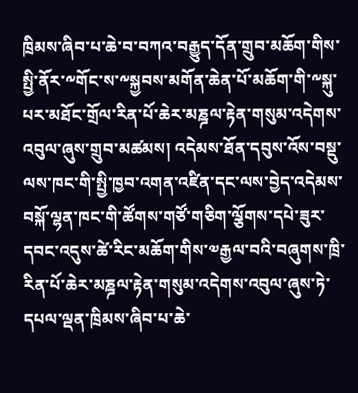ཁྲིམས་ཞིབ་པ་ཆེ་བ་བཀའ་བརྒྱུད་དོན་གྲུབ་མཆོག་གིས་སྤྱི་ནོར་༸གོང་ས་༸སྐྱབས་མགོན་ཆེན་པོ་མཆོག་གི་༸སྐུ་པར་མཐོང་གྲོལ་རིན་པོ་ཆེར་མཎྜལ་རྟེན་གསུམ་འདེགས་འབུལ་ཞུས་གྲུབ་མཚམས། འདེམས་ཐོན་དབུས་འོས་བསྡུ་ལས་ཁང་གི་སྤྱི་ཁྱབ་འགན་འཛིན་དང་ལས་བྱེད་འདེམས་བསྐོ་ལྷན་ཁང་གི་ཚོགས་གཙོ་གཅིག་ལྕོགས་དཔེ་ཟུར་དབང་འདུས་ཚེ་རིང་མཆོག་གིས་༧རྒྱལ་བའི་བཞུགས་ཁྲི་རིན་པོ་ཆེར་མཎྜལ་རྟེན་གསུམ་འདེགས་འབུལ་ཞུས་ཏེ་དཔལ་ལྡན་ཁྲིམས་ཞིབ་པ་ཆེ་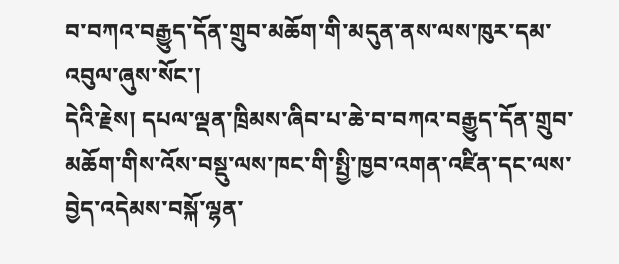བ་བཀའ་བརྒྱུད་དོན་གྲུབ་མཆོག་གི་མདུན་ནས་ལས་ཁུར་དམ་འབུལ་ཞུས་སོང་།
དེའི་རྗེས། དཔལ་ལྡན་ཁྲིམས་ཞིབ་པ་ཆེ་བ་བཀའ་བརྒྱུད་དོན་གྲུབ་མཆོག་གིས་འོས་བསྡུ་ལས་ཁང་གི་སྤྱི་ཁྱབ་འགན་འཛིན་དང་ལས་བྱེད་འདེམས་བསྐོ་ལྷན་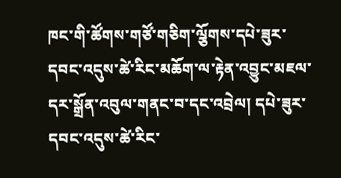ཁང་གི་ཚོགས་གཙོ་གཅིག་ལྕོགས་དཔེ་ཟུར་དབང་འདུས་ཚེ་རིང་མཆོག་ལ་རྟེན་འབྱུང་མཇལ་དར་སྒྲོན་འབུལ་གནང་བ་དང་འབྲེལ། དཔེ་ཟུར་དབང་འདུས་ཚེ་རིང་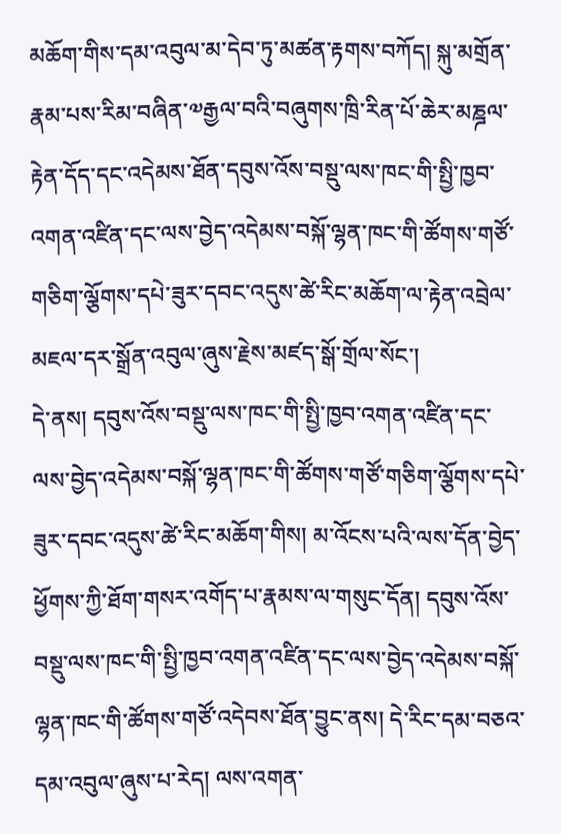མཆོག་གིས་དམ་འབུལ་མ་དེབ་ཏུ་མཚན་རྟགས་བཀོད། སྐུ་མགྲོན་རྣམ་པས་རིམ་བཞིན་༧རྒྱལ་བའི་བཞུགས་ཁྲི་རིན་པོ་ཆེར་མཎྜལ་རྟེན་དོད་དང་འདེམས་ཐོན་དབུས་འོས་བསྡུ་ལས་ཁང་གི་སྤྱི་ཁྱབ་འགན་འཛིན་དང་ལས་བྱེད་འདེམས་བསྐོ་ལྷན་ཁང་གི་ཚོགས་གཙོ་གཅིག་ལྕོགས་དཔེ་ཟུར་དབང་འདུས་ཚེ་རིང་མཆོག་ལ་རྟེན་འབྲེལ་མཇལ་དར་སྒྲོན་འབུལ་ཞུས་རྗེས་མཛད་སྒོ་གྲོལ་སོང་།
དེ་ནས། དབུས་འོས་བསྡུ་ལས་ཁང་གི་སྤྱི་ཁྱབ་འགན་འཛིན་དང་ལས་བྱེད་འདེམས་བསྐོ་ལྷན་ཁང་གི་ཚོགས་གཙོ་གཅིག་ལྕོགས་དཔེ་ཟུར་དབང་འདུས་ཚེ་རིང་མཆོག་གིས། མ་འོངས་པའི་ལས་དོན་བྱེད་ཕྱོགས་ཀྱི་ཐོག་གསར་འགོད་པ་རྣམས་ལ་གསུང་དོན། དབུས་འོས་བསྡུ་ལས་ཁང་གི་སྤྱི་ཁྱབ་འགན་འཛིན་དང་ལས་བྱེད་འདེམས་བསྐོ་ལྷན་ཁང་གི་ཚོགས་གཙོ་འདེབས་ཐོན་བྱུང་ནས། དེ་རིང་དམ་བཅའ་དམ་འབུལ་ཞུས་པ་རེད། ལས་འགན་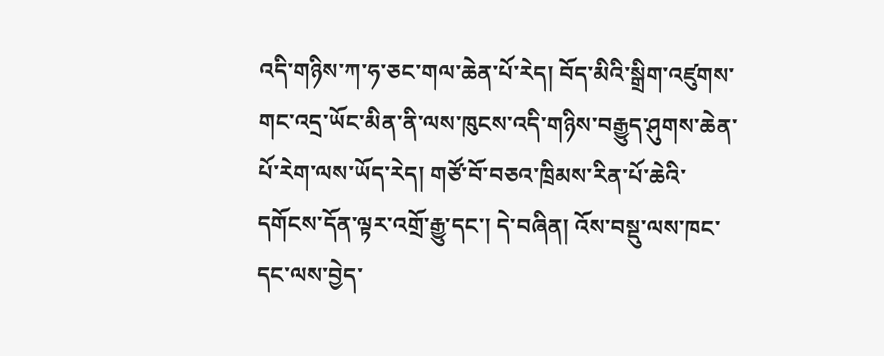འདི་གཉིས་ཀ་ཧ་ཅང་གལ་ཆེན་པོ་རེད། བོད་མིའི་སྒྲིག་འཛུགས་གང་འདྲ་ཡོང་མིན་ནི་ལས་ཁུངས་འདི་གཉིས་བརྒྱུད་ཤུགས་ཆེན་པོ་རེག་ལས་ཡོད་རེད། གཙོ་བོ་བཅའ་ཁྲིམས་རིན་པོ་ཆེའི་དགོངས་དོན་ལྟར་འགྲོ་རྒྱུ་དང་། དེ་བཞིན། འོས་བསྡུ་ལས་ཁང་དང་ལས་བྱེད་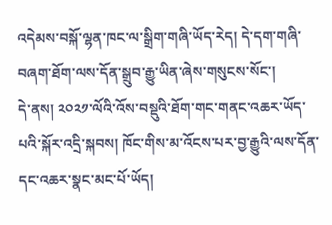འདེམས་བསྐོ་ལྷན་ཁང་ལ་སྒྲིག་གཞི་ཡོད་རེད། དེ་དག་གཞི་བཞག་ཐོག་ལས་དོན་སྒྲུབ་རྒྱུ་ཡིན་ཞེས་གསུངས་སོང་།
དེ་ནས། ༢༠༢༡་ལོའི་འོས་བསྡུའི་ཐོག་གང་གནང་འཆར་ཡོད་པའི་སྐོར་འདྲི་སྐབས། ཁོང་གིས་མ་འོངས་པར་བྱ་རྒྱུའི་ལས་དོན་དང་འཆར་སྣང་མང་པོ་ཡོད།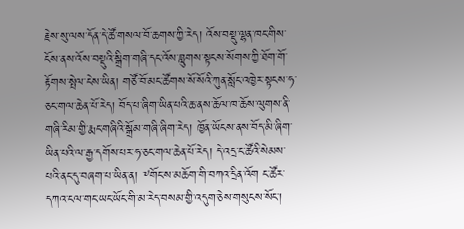རྗེས་སུ་ལས་དོན་དེ་ཚོ་གསལ་བོ་ཆགས་ཀྱི་རེད། འོས་བསྡུ་ལྷན་ཁང་གིས་ངོས་ནས་འོས་བསྡུའི་སྒྲིག་གཞི་དང་འོས་བླུགས་སྟངས་སོགས་ཀྱི་ཐོག་གོ་རྟོགས་སྤེལ་ངེས་ཡིན། གཙོ་བོ་མང་ཚོགས་སོ་སོའི་ཀུན་སློང་འཁྱེར་སྟངས་ཧ་ཅང་གལ་ཆེན་པོ་རེད། བོད་པ་ཞིག་ཡིན་པའི་ཆ་ནས་ཆོལ་ཁ་ཆོས་ལུགས་ནི་གཞི་རིམ་གྱི་རྨང་གཞིའི་སྒྲོམ་གཞི་ཞིག་རེད། ཁྱོན་ཡོངས་ནས་བོད་མི་ཞིག་ཡིན་པའི་ལ་རྒྱ་དགོས་པར་ཧ་ཅང་གལ་ཆེན་པོ་རེད། དེ་འདྲ་ང་ཚོའི་སེམས་པའི་ནང་དུ་བཞག་པ་ཡིན་ན། ༸གོང་ས་མཆོག་གི་བཀའ་དྲིན་འོག ང་ཚོར་དཀའ་ངལ་གང་ཡང་ཡོང་གི་མ་རེད་བསམ་གྱི་འདུག་ཅེས་གསུངས་སོང་།